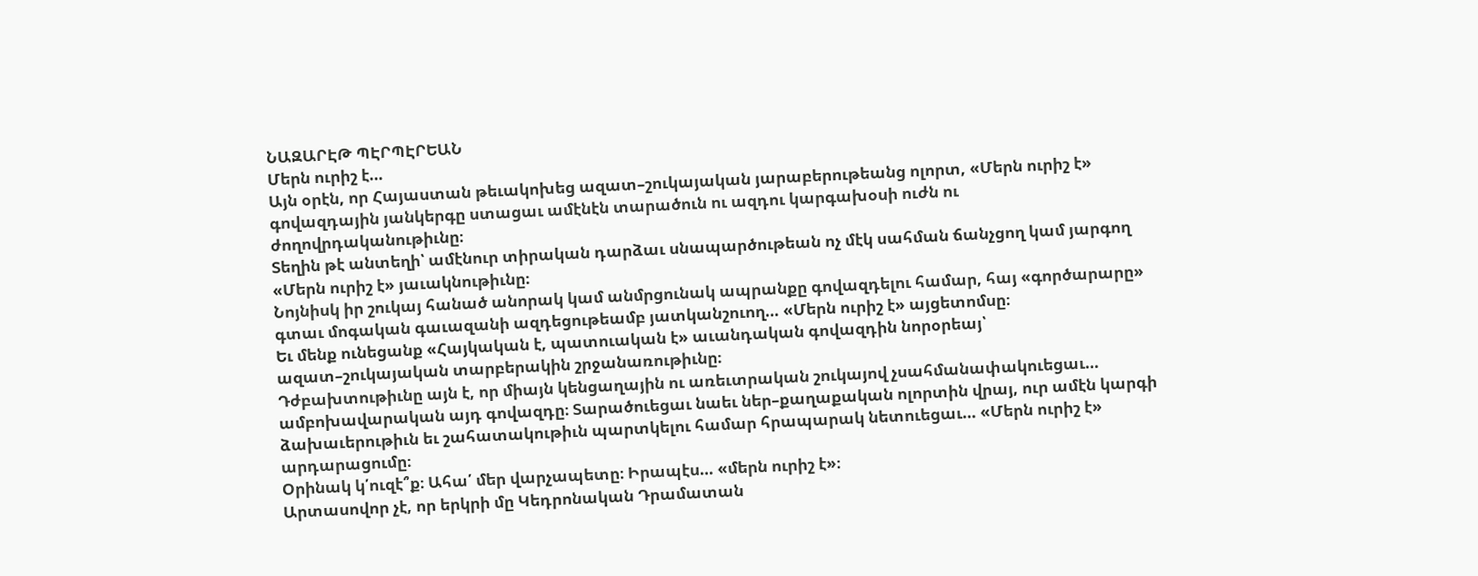ՆԱԶԱՐԷԹ ՊԷՐՊԷՐԵԱՆ
Մերն ուրիշ է…
Այն օրէն, որ Հայաստան թեւակոխեց ազատ–շուկայական յարաբերութեանց ոլորտ, «Մերն ուրիշ է» գովազդային յանկերգը ստացաւ ամէնէն տարածուն ու ազդու կարգախօսի ուժն ու ժողովրդականութիւնը։
Տեղին թէ անտեղի՝ ամէնուր տիրական դարձաւ սնապարծութեան ոչ մէկ սահման ճանչցող կամ յարգող «Մերն ուրիշ է» յաւակնութիւնը։
Նոյնիսկ իր շուկայ հանած անորակ կամ անմրցունակ ապրանքը գովազդելու համար, հայ «գործարարը» գտաւ մոգական գաւազանի ազդեցութեամբ յատկանշուող… «Մերն ուրիշ է» այցետոմսը։
Եւ մենք ունեցանք «Հայկական է, պատուական է» աւանդական գովազդին նորօրեայ՝ ազատ–շուկայական տարբերակին շրջանառութիւնը։
Դժբախտութիւնը այն է, որ միայն կենցաղային ու առեւտրական շուկայով չսահմանափակուեցաւ… ամբոխավարական այդ գովազդը։ Տարածուեցաւ նաեւ ներ–քաղաքական ոլորտին վրայ, ուր ամէն կարգի ձախաւերութիւն եւ շահատակութիւն պարտկելու համար հրապարակ նետուեցաւ… «Մերն ուրիշ է» արդարացումը։
Օրինակ կ՛ուզէ՞ք։ Ահա՛ մեր վարչապետը։ Իրապէս… «մերն ուրիշ է»։
Արտասովոր չէ, որ երկրի մը Կեդրոնական Դրամատան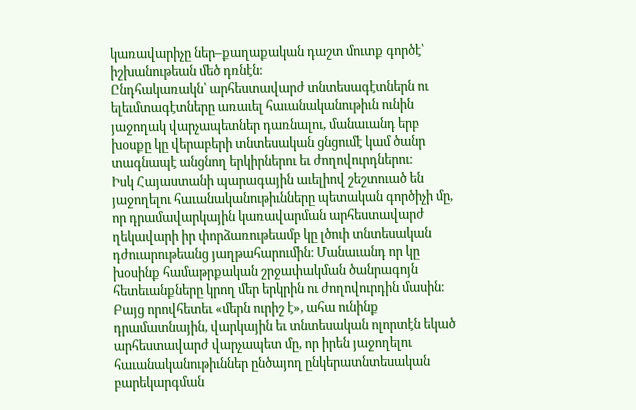կառավարիչը ներ–քաղաքական դաշտ մուտք գործէ՝ իշխանութեան մեծ դռնէն։
Ընդհակառակն՝ արհեստավարժ տնտեսագէտներն ու ելեւմտագէտները առաւել հաւանականութիւն ունին յաջողակ վարչապետներ դառնալու, մանաւանդ երբ խօսքը կը վերաբերի տնտեսական ցնցումէ կամ ծանր տագնապէ անցնող երկիրներու եւ ժողովուրդներու։
Իսկ Հայաստանի պարագային աւելիով շեշտուած են յաջողելու հաւանականութիւնները պետական գործիչի մը, որ դրամավարկային կառավարման արհեստավարժ ղեկավարի իր փորձառութեամբ կը լծուի տնտեսական դժուարութեանց յաղթահարումին։ Մանաւանդ որ կը խօսինք համաթրքական շրջափակման ծանրագոյն հետեւանքները կրող մեր երկրին ու ժողովուրդին մասին։
Բայց որովհետեւ «մերն ուրիշ է», ահա ունինք դրամատնային, վարկային եւ տնտեսական ոլորտէն եկած արհեստավարժ վարչապետ մը, որ իրեն յաջողելու հաւանականութիւններ ընծայող ընկերատնտեսական բարեկարգման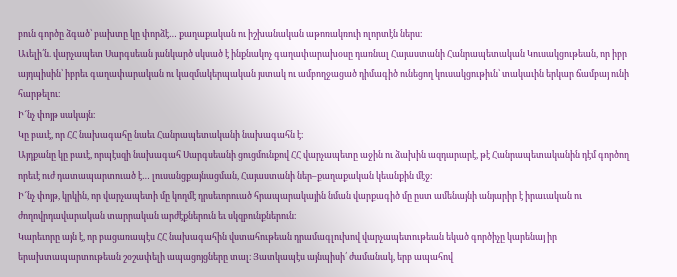բուն գործը ձգած՝ բախտը կը փորձէ… քաղաքական ու իշխանական աթոռակռուի ոլորտէն ներս։
Աւելի՛ն. վարչապետ Սարգսեան յանկարծ սկսած է ինքնակոչ գաղափարախօսը դառնալ Հայաստանի Հանրապետական Կուսակցութեան, որ իբր այդպիսին՝ իբրեւ գաղափարական ու կազմակերպական յստակ ու ամբողջացած դիմագիծ ունեցող կուսակցութիւն՝ տակաւին երկար ճամբայ ունի հարթելու։
Ի՜նչ փոյթ սակայն։
Կը բաւէ, որ ՀՀ նախագահը նաեւ Հանրապետականի նախագահն է։
Այդքանը կը բաւէ, որպէսզի նախագահ Սարգսեանի ցուցմունքով ՀՀ վարչապետը աջին ու ձախին ազդարարէ, թէ Հանրապետականին դէմ գործող որեւէ ուժ դատապարտուած է… լուսանցքայնացման, Հայաստանի ներ–քաղաքական կեանքին մէջ։
Ի՜նչ փոյթ, կրկին, որ վարչապետի մը կողմէ դրսեւորուած հրապարակային նման վարքագիծ մը ըստ ամենայնի անյարիր է իրաւական ու ժողովրդավարական տարրական արժէքներուն եւ սկզբունքներուն։
Կարեւորը այն է, որ բացառապէս ՀՀ նախագահին վստահութեան դրամագլուխով վարչապետութեան եկած գործիչը կարենայ իր երախտապարտութեան շօշափելի ապացոյցները տալ։ Յատկապէս այնպիսի՛ ժամանակ, երբ ապահով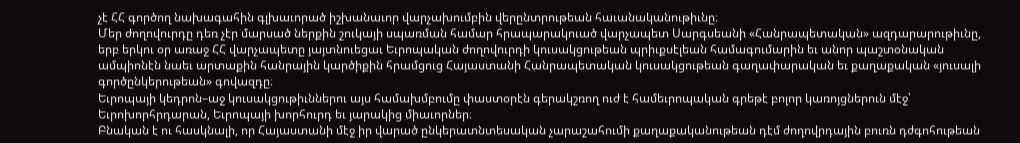չէ ՀՀ գործող նախագահին գլխաւորած իշխանաւոր վարչախումբին վերընտրութեան հաւանականութիւնը։
Մեր ժողովուրդը դեռ չէր մարսած ներքին շուկայի սպառման համար հրապարակուած վարչապետ Սարգսեանի «Հանրապետական» ազդարարութիւնը, երբ երկու օր առաջ ՀՀ վարչապետը յայտնուեցաւ Եւրոպական ժողովուրդի կուսակցութեան պրիւքսէլեան համագումարին եւ անոր պաշտօնական ամպիոնէն նաեւ արտաքին հանրային կարծիքին հրամցուց Հայաստանի Հանրապետական կուսակցութեան գաղափարական եւ քաղաքական «յուսալի գործընկերութեան» գովազդը։
Եւրոպայի կեդրոն–աջ կուսակցութիւններու այս համախմբումը փաստօրէն գերակշռող ուժ է համեւրոպական գրեթէ բոլոր կառոյցներուն մէջ՝ Եւրոխորհրդարան, Եւրոպայի խորհուրդ եւ յարակից միաւորներ։
Բնական է ու հասկնալի, որ Հայաստանի մէջ իր վարած ընկերատնտեսական չարաշահումի քաղաքականութեան դէմ ժողովրդային բուռն դժգոհութեան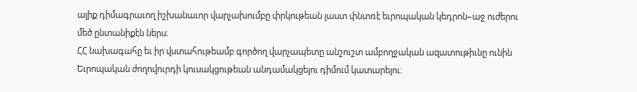ալիք դիմագրաւող իշխանաւոր վարչախումբը փրկութեան լաստ փնտռէ եւրոպական կեդրոն–աջ ուժերու մեծ ընտանիքէն ներս։
ՀՀ նախագահը եւ իր վստահութեամբ գործող վարչապետը անշուշտ ամբողջական ազատութիւնը ունին Եւրոպական ժողովուրդի կուսակցութեան անդամակցելու դիմում կատարելու։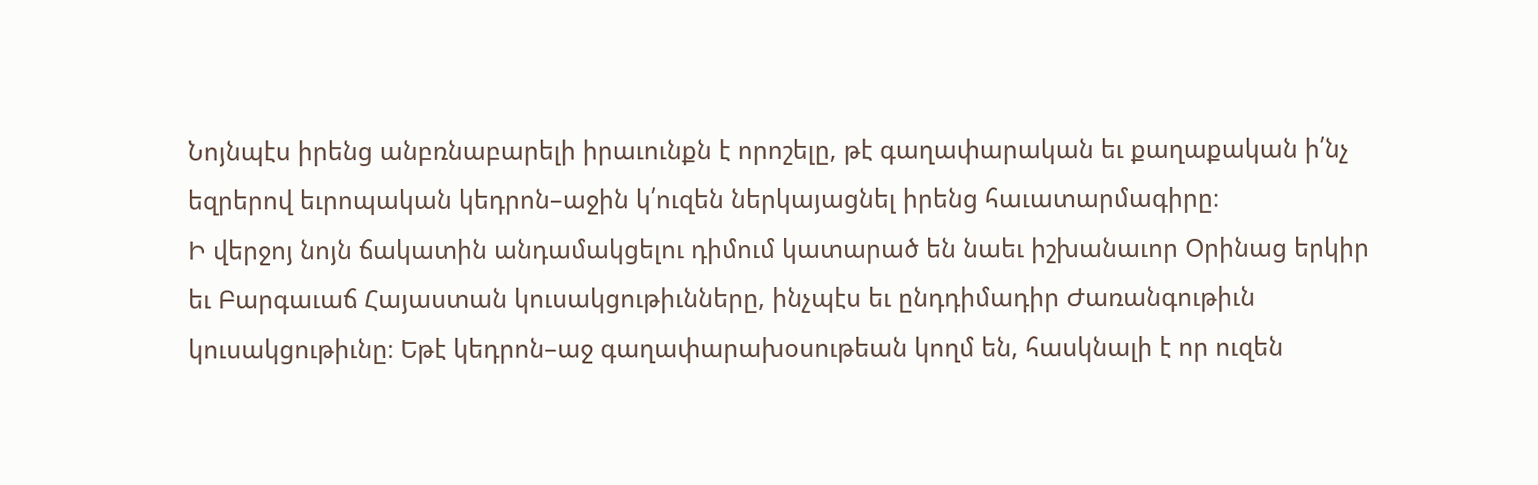Նոյնպէս իրենց անբռնաբարելի իրաւունքն է որոշելը, թէ գաղափարական եւ քաղաքական ի՛նչ եզրերով եւրոպական կեդրոն–աջին կ՛ուզեն ներկայացնել իրենց հաւատարմագիրը։
Ի վերջոյ նոյն ճակատին անդամակցելու դիմում կատարած են նաեւ իշխանաւոր Օրինաց երկիր եւ Բարգաւաճ Հայաստան կուսակցութիւնները, ինչպէս եւ ընդդիմադիր Ժառանգութիւն կուսակցութիւնը։ Եթէ կեդրոն–աջ գաղափարախօսութեան կողմ են, հասկնալի է որ ուզեն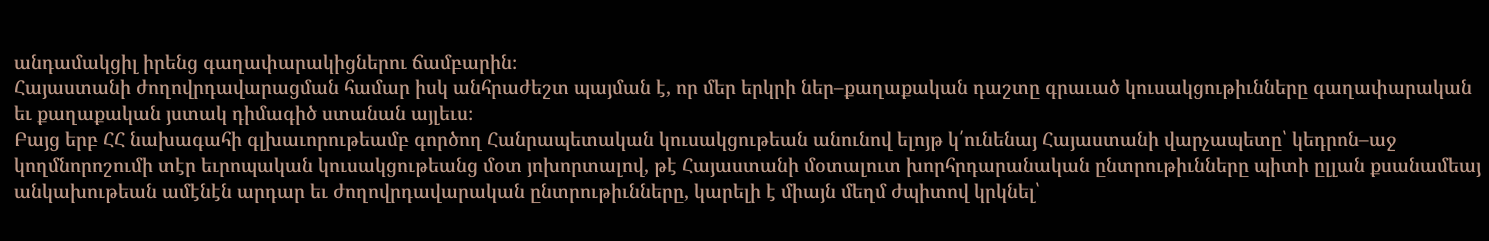անդամակցիլ իրենց գաղափարակիցներու ճամբարին։
Հայաստանի ժողովրդավարացման համար իսկ անհրաժեշտ պայման է, որ մեր երկրի ներ–քաղաքական դաշտը գրաւած կուսակցութիւնները գաղափարական եւ քաղաքական յստակ դիմագիծ ստանան այլեւս։
Բայց երբ ՀՀ նախագահի գլխաւորութեամբ գործող Հանրապետական կուսակցութեան անունով ելոյթ կ՛ունենայ Հայաստանի վարչապետը՝ կեդրոն–աջ կողմնորոշումի տէր եւրոպական կուսակցութեանց մօտ յոխորտալով, թէ Հայաստանի մօտալուտ խորհրդարանական ընտրութիւնները պիտի ըլլան քսանամեայ անկախութեան ամէնէն արդար եւ ժողովրդավարական ընտրութիւնները, կարելի է միայն մեղմ ժպիտով կրկնել՝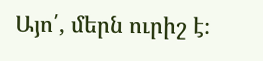Այո՛, մերն ուրիշ է։